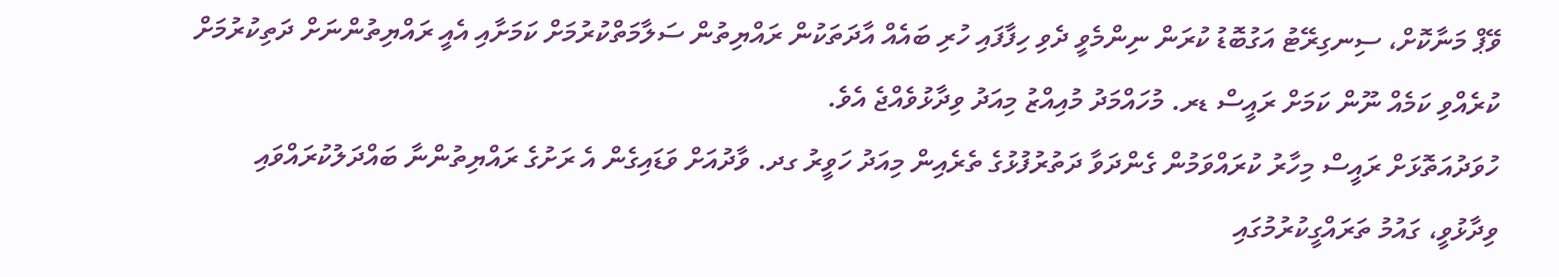ވޭޕް މަނާކޮށް، ސިނގިރޭޓު އަގުބޮޑު ކުރަން ނިންމެވީ ދެވި ހިފާފައި ހުރި ބައެއް އާދަތަކުން ރައްޔިތުން ސަލާމަތްކުރުމަށް ކަމަށާއި އެއީ ރައްޔިތުންނަށް ދަތިކުރުމަށް ކުރެއްވި ކަމެއް ނޫން ކަމަށް ރައީސް ޑރ. މުހައްމަދު މުއިއްޒު މިއަދު ވިދާޅުވެއްޖެ އެވެ.
ހުވަދުއަތޮޅަށް ރައީސް މިހާރު ކުރައްވަމުން ގެންދަވާ ދަތުރުފުޅުގެ ތެރެއިން މިއަދު ހަވީރު ގދ. ވާދުއަށް ވަޑައިގެން އެ ރަށުގެ ރައްޔިތުންނާ ބައްދަލުކުރައްވައި ވިދާޅުވީ، ގައުމު ތަރައްގީކުރުމުގައި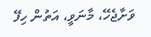ވަށާޖެހޭ، މާނަވީ، އަތުން ހިފޭ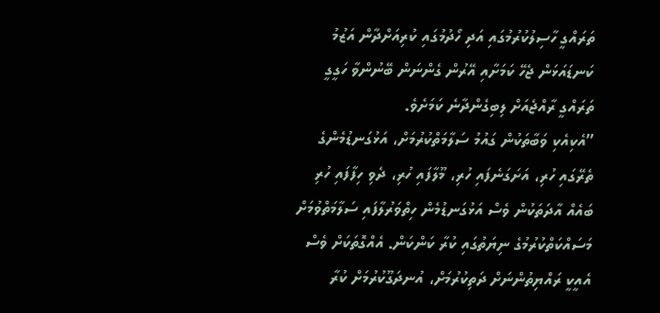ތަރައްގީ ހާސިލުކުރުމުގައި އަދި ހޯދުމުގައި ކުރިއަށްދާން އަޒުމު ކަނޑައަޅަން ޖެހޭ ކަމަށާއި އޭރުން ގެންނަން ބޭނުންވާ ހަގީގީ ތަރައްގީ ރާއްޖެއަށް ލިބިގެންދާނެ ކަމަށެވެ.
”އެކިއެކި ވަބާތަކުން ގައުމު ސަލާމަތްކުރުމަށް، އަޅުގަނޑުމެންގެ ތެރޭގައި ހުރި، އަށަގަނެފައި ހުރި، މޫލާފައި ހުރި، ދެވި ހިފާފައި ހުރި ބައެއް އާދަތަކުން ވެސް އަޅުގަނޑުމެން ހިތްވަރުލާފައި ސަލާމަތްވުމަށް މަސައްކަތްކުރުމުގެ ނިޔަތުގައި ކުރާ ކަންކަން. އެއްގޮތަކަށް ވެސް އެއީކީ ރައްޔިތުންނަށް ދަތިކުރުމަށް، އުނދަގޫކުރުމަށް ކުރާ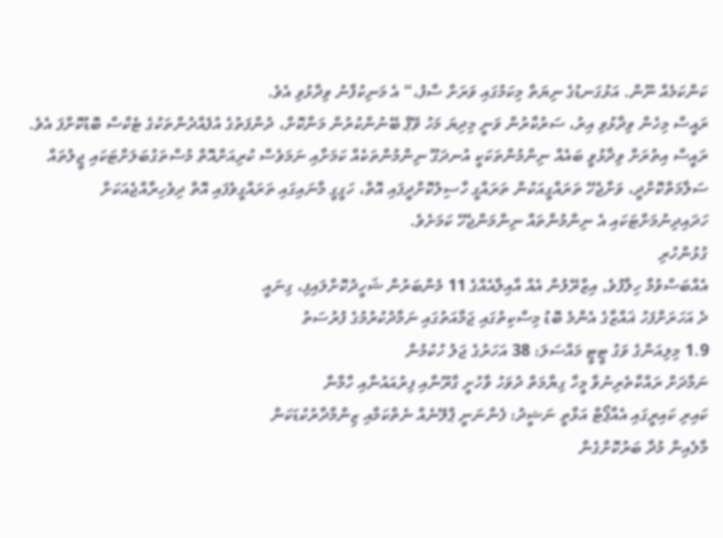ކަންކަމެއް ނޫން. އަޅުގަނޑުގެ ނިޔަތް މިކަމުގައި ވަރަށް ސާފު،“ އެ މަނިކުފާނު ވިދާޅުވި އެވެ.
ރައީސް މިހެން ވިދާޅުވި އިރު، ސަރުކާރުން ވަނީ މިދިޔަ މަހު ވޭޕް ބޭނުންކުރުން މަނާކޮށް، ދުންފަތުގެ އުފެއްދުންތަކުގެ ޓެކްސް ބޮޑުކޮށްފަ އެވެ.
ރައީސް އިތުރަށް ވިދާޅުވީ ބައެއް ނިންމުންތަކަކީ އުނދަގޫ ނިންމުންތަކެއް ކަމަށާއި ނަމަވެސް ކުރިއަށްއޮތް މުސްތަގުބަލަށްޓަކައި ޖީލުތައް ސަލާމަތްކޮށްދީ، ވަށާޖެހޭ ތަރައްގީއަކުން ތަރައްގީ ހާސިލުކޮށްދީފައި އޮތް، ހަގީގީ މާނައިގައި ތަރައްގީވެފައި އޮތް ދިވެހިރާއްޖެއަކަށް ހަދައިދިނުމަށްޓަކައި އެ ނިންމުންތައް ނިންމަންޖެހޭ ކަމަށެވެ.
ގުޅުންހުރި
އެއްބަސްވުމާ ހިލާފުވެ, އިޒްރޭލުން އެއް އާއިލާއެއްގެ 11 މެންބަރުން ޝަހީދުކޮށްލައިފި، ގިނައީ
ދެ އަހަރަށްފަހު ޣައްޒާގެ އެންމެ ބޮޑު މިސްކިތުގައި ޖަމާއަތުގައި ނަމާދުކުރުމުގެ ފުރުސަތު
1.9 މިލިއަންގެ ވަގު ޓީޓީ މައްސަލަ: 38 އަހަރުގެ ޖަލު ހުކުމުން
ނަމާދަށް ރައްކާތެރިނުވާ މީހާ ގިޔާމަތް ދުވަހު ވާހުށީ ގާރޫނާއި ފިރުއައުނާއި ހާމާނާ
ކައިރި ކައިރީގައި އެއާޕޯޓް އަޅާތީ ނަޝީދު: ފެންނަނީ ޕްލޭނެއް ނެތްކަމާއި ޒިންމާދާރުކުޑަކަން
މާލެއިން މުދާ ބަރުކޮށްގެން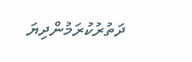ދަތުރުކުރަމުންދިޔަ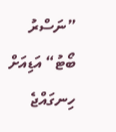”ނަސްރު ބޯޓު“ އަޑިއަށް ހިނގައްޖެ